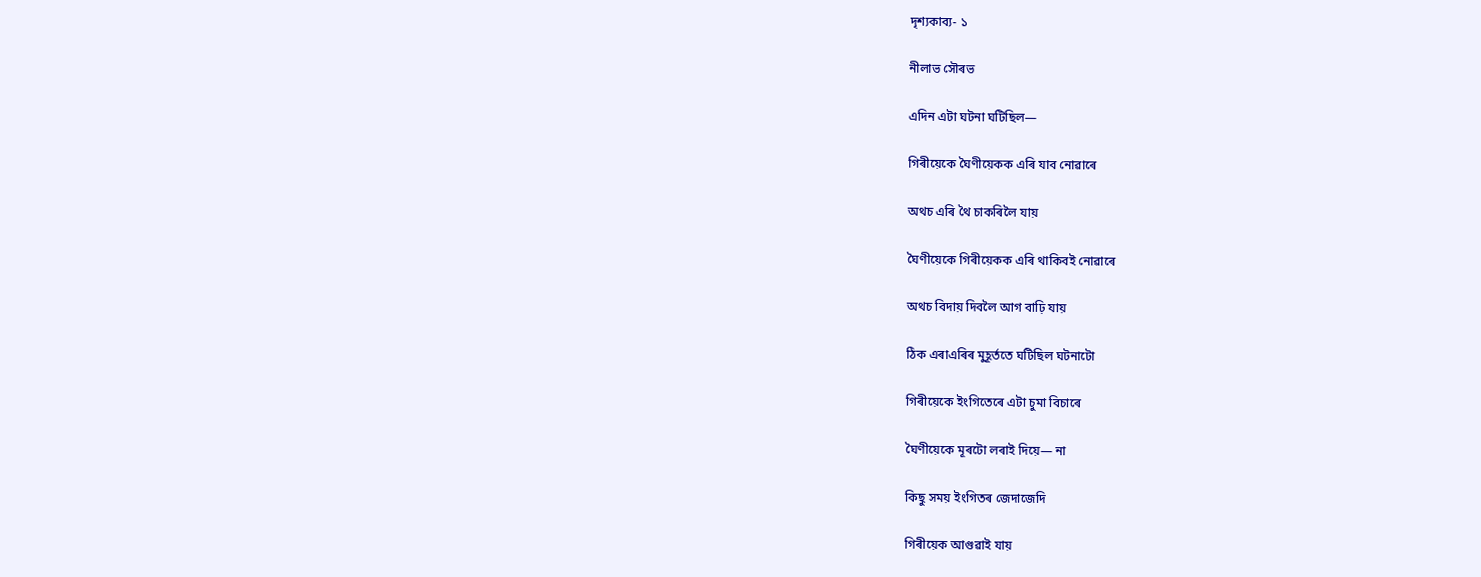দৃশ্যকাব্য- ১

নীলাভ সৌৰভ

এদিন এটা ঘটনা ঘটিছিল—

গিৰীয়েকে ঘৈণীয়েকক এৰি যাব নোৱাৰে

অথচ এৰি থৈ চাকৰিলৈ যায়

ঘৈণীয়েকে গিৰীয়েকক এৰি থাকিবই নোৱাৰে

অথচ বিদায় দিবলৈ আগ বাঢ়ি যায়

ঠিক এৰাএৰিৰ মুহূৰ্ততে ঘটিছিল ঘটনাটো

গিৰীয়েকে ইংগিতেৰে এটা চুমা বিচাৰে

ঘৈণীয়েকে মূৰটো লৰাই দিয়ে— না

কিছু সময় ইংগিতৰ জেদাজেদি

গিৰীয়েক আগুৱাই যায়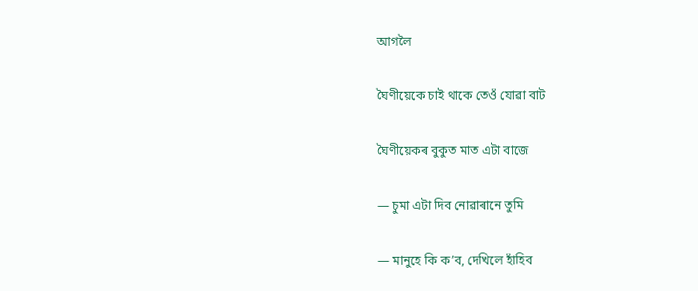আগলৈ

ঘৈণীয়েকে চাই থাকে তেওঁ যোৱা বাট

ঘৈণীয়েকৰ বুকুত মাত এটা বাজে

— চুমা এটা দিব নোৱাৰানে তুমি

— মানুহে কি ক’ব, দেখিলে হাঁহিব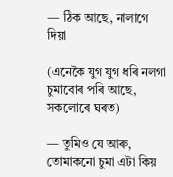— ঠিক আছে, নালাগে দিয়া

(এনেকৈ যুগ যুগ ধৰি নলগা চুমাবোৰ পৰি আছে, সকলোৰে ঘৰত)

— তুমিও যে আৰু, তোমাকনো চুমা এটা কিয়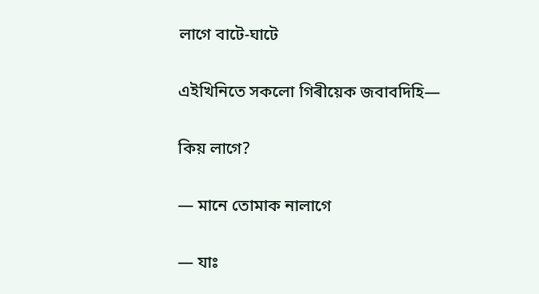লাগে বাটে-ঘাটে

এইখিনিতে সকলো গিৰীয়েক জবাবদিহি—

কিয় লাগে?

— মানে তোমাক নালাগে

— যাঃ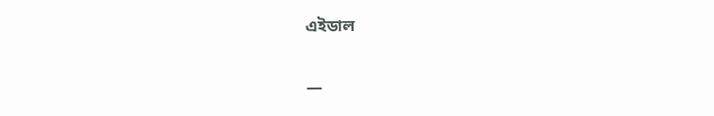এইডাল

—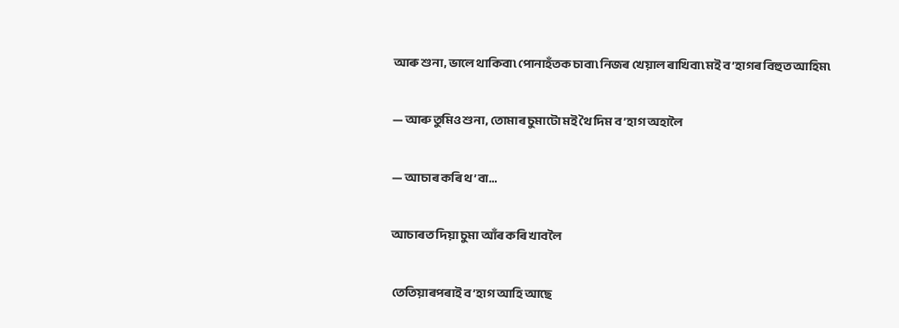আৰু শুনা, ভালে থাকিবা৷ পোনাহঁতক চাবা৷ নিজৰ খেয়াল ৰাখিবা৷ মই ব’হাগৰ বিহুত আহিম৷

— আৰু তুমিও শুনা, তোমাৰ চুমাটো মই থৈ দিম ব’হাগ অহালৈ

— আচাৰ কৰি থ’বা…

আচাৰত দিয়া চুমা আঁৰ কৰি খাবলৈ

তেতিয়াৰপৰাই ব’হাগ আহি আছে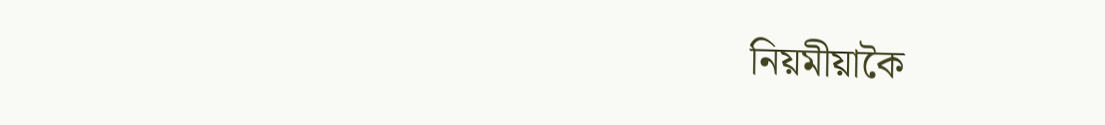নিয়মীয়াকৈ